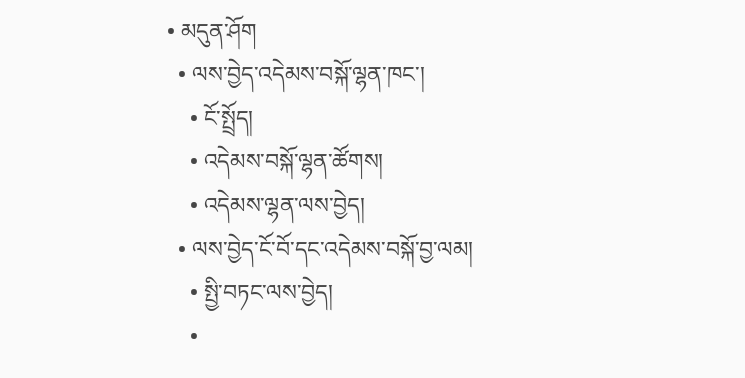• མདུན་ཤོག
  • ལས་བྱེད་འདེམས་བསྐོ་ལྷན་ཁང་།
    • ངོ་སྤྲོད།
    • འདེམས་བསྐོ་ལྷན་ཚོགས།
    • འདེམས་ལྷན་ལས་བྱེད།
  • ལས་བྱེད་ངོ་བོ་དང་འདེམས་བསྐོ་བྱ་ལམ།
    • སྤྱི་བཏང་ལས་བྱེད།
    •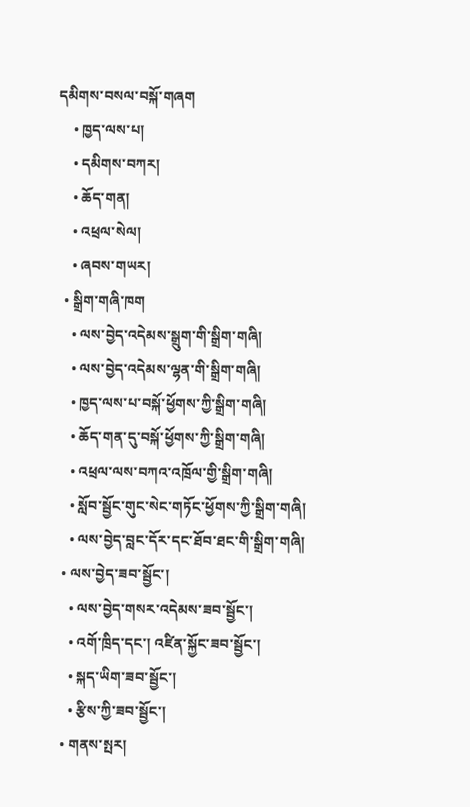དམིགས་བསལ་བསྐོ་གཞག
    • ཁྱད་ལས་པ།
    • དམིགས་བཀར།
    • ཆོད་གན།
    • འཕྲལ་སེལ།
    • ཞབས་གཡར།
  • སྒྲིག་གཞི་ཁག
    • ལས་བྱེད་འདེམས་སྒྲུག་གི་སྒྲིག་གཞི།
    • ལས་བྱེད་འདེམས་ལྷན་གི་སྒྲིག་གཞི།
    • ཁྱད་ལས་པ་བསྐོ་ཕྱོགས་ཀྱི་སྒྲིག་གཞི།
    • ཆོད་གན་དུ་བསྐོ་ཕྱོགས་ཀྱི་སྒྲིག་གཞི།
    • འཕྲལ་ལས་བཀའ་འཁྲོལ་གྱི་སྒྲིག་གཞི།
    • སློབ་སྦྱོང་གུང་སེང་གཏོང་ཕྱོགས་ཀྱི་སྒྲིག་གཞི།
    • ལས་བྱེད་བླང་དོར་དང་ཐོབ་ཐང་གི་སྒྲིག་གཞི།
  • ལས་བྱེད་ཟབ་སྦྱོང་།
    • ལས་བྱེད་གསར་འདེམས་ཟབ་སྦྱོང་།
    • འགོ་ཁྲིད་དང་། འཛིན་སྐྱོང་ཟབ་སྦྱོང་།
    • སྐད་ཡིག་ཟབ་སྦྱོང་།
    • རྩིས་ཀྱི་ཟབ་སྦྱོང་།
  • གནས་སྤར།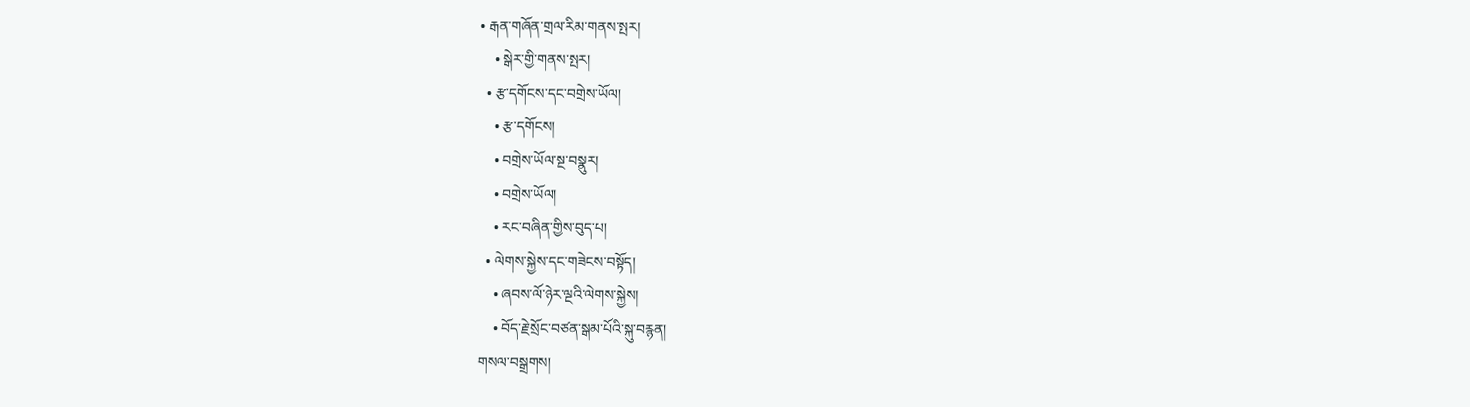• རྒན་གཞོན་གྲལ་རིམ་གནས་སྤར།
    • སྒེར་གྱི་གནས་སྤར།
  • རྩ་དགོངས་དང་བགྲེས་ཡོལ།
    • རྩ་དགོངས།
    • བགྲེས་ཡོལ་སྔ་བསྣུར།
    • བགྲེས་ཡོལ།
    • རང་བཞིན་གྱིས་བུད་པ།
  • ལེགས་སྐྱེས་དང་གཟེངས་བསྟོད།
    • ཞབས་ལོ་ཉེར་ལྔའི་ལེགས་སྐྱེས།
    • བོད་རྗེ་སྲོང་བཙན་སྒམ་པོའི་སྐུ་བརྙན།
གསལ་བསྒྲགས།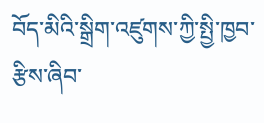བོད་མིའི་སྒྲིག་འཛུགས་ཀྱི་སྤྱི་ཁྱབ་རྩིས་ཞིབ་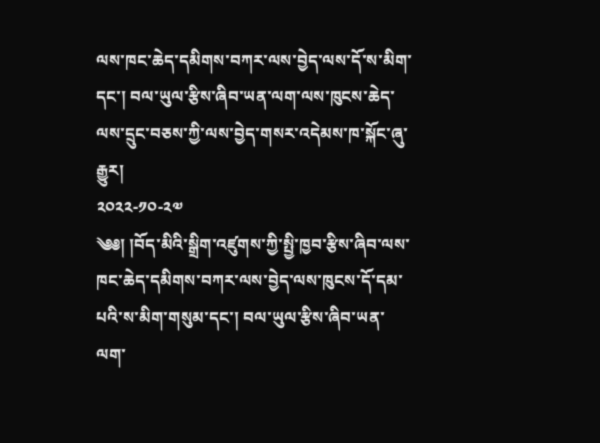ལས་ཁང་ཆེད་དམིགས་བཀར་ལས་བྱེད་ལས་དོ་ས་མིག་དང་། བལ་ཡུལ་རྩིས་ཞིབ་ཡན་ལག་ལས་ཁུངས་ཆེད་ལས་དྲུང་བཅས་ཀྱི་ལས་བྱེད་གསར་འདེམས་ཁ་སྐོང་ཞུ་རྒྱུར།
༢༠༢༢-༡༠-༢༧
༄༅། །བོད་མིའི་སྒྲིག་འཛུགས་ཀྱི་སྤྱི་ཁྱབ་རྩིས་ཞིབ་ལས་ཁང་ཆེད་དམིགས་བཀར་ལས་བྱེད་ལས་ཁུངས་དོ་དམ་པའི་ས་མིག་གསུམ་དང་། བལ་ཡུལ་རྩིས་ཞིབ་ཡན་ལག་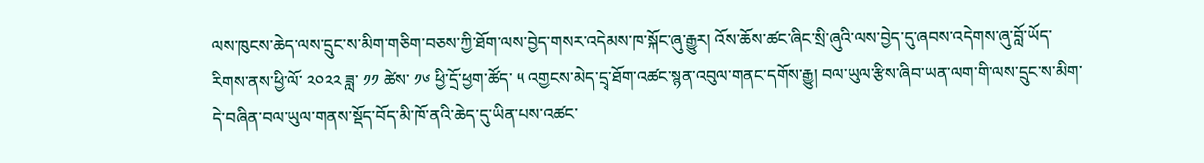ལས་ཁུངས་ཆེད་ལས་དྲུང་ས་མིག་གཅིག་བཅས་ཀྱི་ཐོག་ལས་བྱེད་གསར་འདེམས་ཁ་སྐོང་ཞུ་རྒྱུར། འོས་ཆོས་ཚང་ཞིང་སྲི་ཞུའི་ལས་བྱེད་དུ་ཞབས་འདེགས་ཞུ་བློ་ཡོད་རིགས་ནས་ཕྱི་ལོ་ ༢༠༢༢ ཟླ་ ༡༡ ཚེས་ ༡༦ ཕྱི་དྲོ་ཕྱག་ཚོད་ ༥ འགྱངས་མེད་དྲྭ་ཐོག་འཚང་སྙན་འབུལ་གནང་དགོས་རྒྱུ། བལ་ཡུལ་རྩིས་ཞིབ་ཡན་ལག་གི་ལས་དྲུང་ས་མིག་དེ་བཞིན་བལ་ཡུལ་གནས་སྡོད་བོད་མི་ཁོ་ནའི་ཆེད་དུ་ཡིན་པས་འཚང་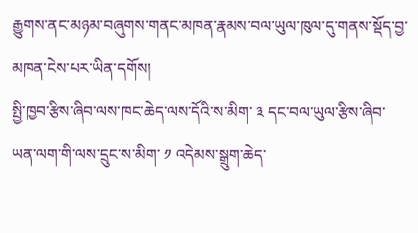རྒྱུགས་ནང་མཉམ་བཞུགས་གནང་མཁན་རྣམས་བལ་ཡུལ་ཁུལ་དུ་གནས་སྡོད་བྱ་མཁན་ངེས་པར་ཡིན་དགོས།
སྤྱི་ཁྱབ་རྩིས་ཞིབ་ལས་ཁང་ཆེད་ལས་དོའི་ས་མིག་ ༣ དང་བལ་ཡུལ་རྩིས་ཞིབ་ཡན་ལག་གི་ལས་དྲུང་ས་མིག་ ༡ འདེམས་སྒྲུག་ཆེད་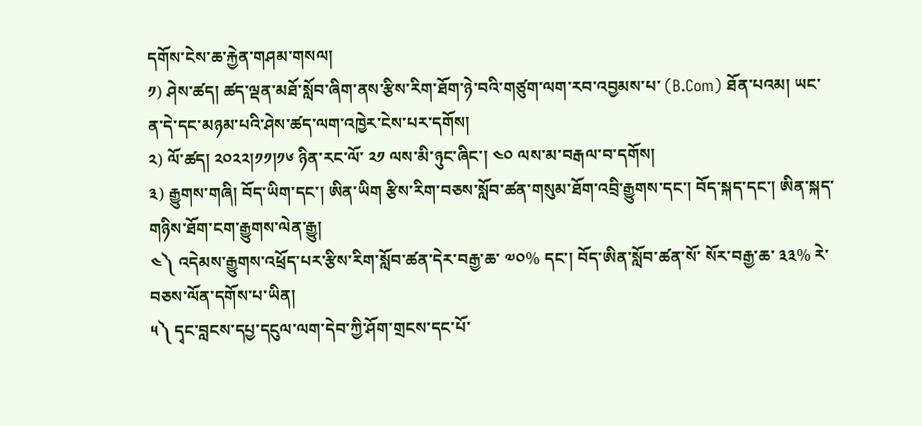དགོས་ངེས་ཆ་རྐྱེན་གཤམ་གསལ།
༡) ཤེས་ཚད། ཚད་ལྡན་མཐོ་སློབ་ཞིག་ནས་རྩིས་རིག་ཐོག་ཉེ་བའི་གཙུག་ལག་རབ་འབྱམས་པ་ (B.Com) ཐོན་པའམ། ཡང་ན་དེ་དང་མཉམ་པའི་ཤེས་ཚད་ལག་འཁྱེར་ངེས་པར་དགོས།
༢) ལོ་ཚད། ༢༠༢༢།༡༡།༡༦ ཉིན་རང་ལོ་ ༢༡ ལས་མི་ཉུང་ཞིང་། ༤༠ ལས་མ་བརྒལ་བ་དགོས།
༣) རྒྱུགས་གཞི། བོད་ཡིག་དང་། ཨིན་ཡིག རྩིས་རིག་བཅས་སློབ་ཚན་གསུམ་ཐོག་འབྲི་རྒྱུགས་དང་། བོད་སྐད་དང་། ཨིན་སྐད་གཉིས་ཐོག་ངག་རྒྱུགས་ལེན་རྒྱུ།
༤༽ འདེམས་རྒྱུགས་འཕྲོད་པར་རྩིས་རིག་སློབ་ཚན་དེར་བརྒྱ་ཆ་ ༧༠% དང་། བོད་ཨིན་སློབ་ཚན་སོ་ སོར་བརྒྱ་ཆ་ ༣༣% རེ་བཅས་ལོན་དགོས་པ་ཡིན།
༥༽ དྭང་བླངས་དཔྱ་དངུལ་ལག་དེབ་ཀྱི་ཤོག་གྲངས་དང་པོ་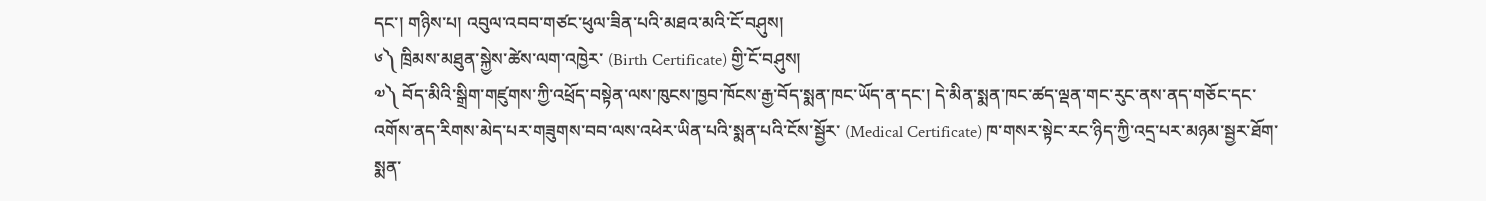དང་། གཉིས་པ། འབུལ་འབབ་གཙང་ཕུལ་ཟིན་པའི་མཐའ་མའི་ངོ་བཤུས།
༦༽ ཁྲིམས་མཐུན་སྐྱེས་ཚེས་ལག་འཁྱེར་ (Birth Certificate) གྱི་ངོ་བཤུས།
༧༽ བོད་མིའི་སྒྲིག་གཛུགས་ཀྱི་འཕྲོད་བསྟེན་ལས་ཁུངས་ཁྱབ་ཁོངས་རྒྱ་བོད་སྨན་ཁང་ཡོད་ན་དང་། དེ་མིན་སྨན་ཁང་ཚད་ལྡན་གང་རུང་ནས་ནད་གཅོང་དང་འགོས་ནད་རིགས་མེད་པར་གཟུགས་བབ་ལས་འཕེར་ཡིན་པའི་སྨན་པའི་ངོས་སྦྱོར་ (Medical Certificate) ཁ་གསར་སྟེང་རང་ཉིད་ཀྱི་འདྲ་པར་མཉམ་སྦྱར་ཐོག་སྨན་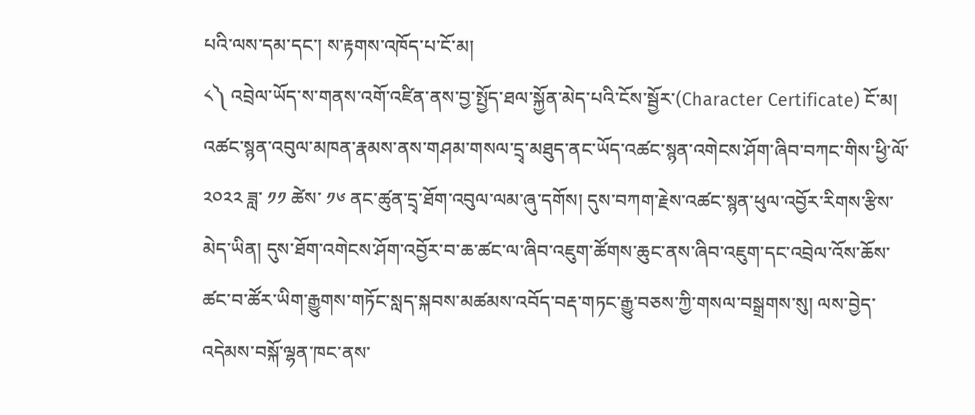པའི་ལས་དམ་དང་། ས་རྟགས་འཁོད་པ་ངོ་མ།
༨༽ འབྲེལ་ཡོད་ས་གནས་འགོ་འཛིན་ནས་བྱ་སྤྱོད་ཐལ་སྐྱོན་མེད་པའི་ངོས་སྦྱོར་(Character Certificate) ངོ་མ།
འཚང་སྙན་འབུལ་མཁན་རྣམས་ནས་གཤམ་གསལ་དྲྭ་མཐུད་ནང་ཡོད་འཚང་སྙན་འགེངས་ཤོག་ཞིབ་བཀང་གིས་ཕྱི་ལོ་ ༢༠༢༢ ཟླ་ ༡༡ ཚེས་ ༡༦ ནང་ཚུན་དྲྭ་ཐོག་འབུལ་ལམ་ཞུ་དགོས། དུས་བཀག་རྗེས་འཚང་སྙན་ཕུལ་འབྱོར་རིགས་རྩིས་མེད་ཡིན། དུས་ཐོག་འགེངས་ཤོག་འབྱོར་བ་ཆ་ཚང་ལ་ཞིབ་འཇུག་ཚོགས་ཆུང་ནས་ཞིབ་འཇུག་དང་འབྲེལ་འོས་ཆོས་ཚང་བ་ཚོར་ཡིག་རྒྱུགས་གཏོང་སླད་སྐབས་མཚམས་འབོད་བརྡ་གཏང་རྒྱུ་བཅས་ཀྱི་གསལ་བསྒྲགས་སུ། ལས་བྱེད་འདེམས་བསྐོ་ལྷན་ཁང་ནས་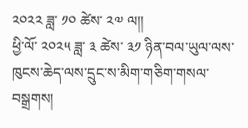༢༠༢༢ ཟླ་ ༡༠ ཚེས་ ༢༧ ལ།།
ཕྱི་ལོ་ ༢༠༢༥ ཟླ་ ༣ ཚེས་ ༣༡ ཉིན་བལ་ཡུལ་ལས་ཁུངས་ཆེད་ལས་དྲུང་ས་མིག་གཅིག་གསལ་བསྒྲགས།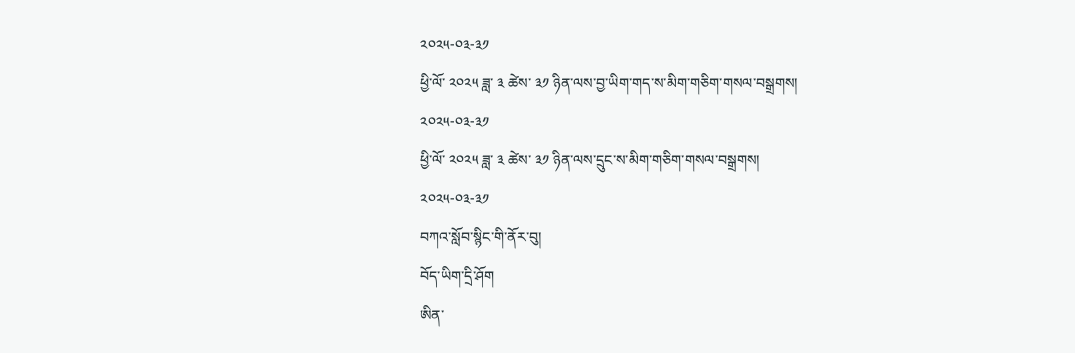༢༠༢༥-༠༣-༣༡
ཕྱི་ལོ་ ༢༠༢༥ ཟླ་ ༣ ཚེས་ ༣༡ ཉིན་ལས་བྱ་ཡིག་གད་ས་མིག་གཅིག་གསལ་བསྒྲགས།
༢༠༢༥-༠༣-༣༡
ཕྱི་ལོ་ ༢༠༢༥ ཟླ་ ༣ ཚེས་ ༣༡ ཉིན་ལས་དྲུང་ས་མིག་གཅིག་གསལ་བསྒྲགས།
༢༠༢༥-༠༣-༣༡
བཀའ་སློབ་སྙིང་གི་ནོར་བུ།
བོད་ཡིག་དྲི་ཤོག
ཨིན་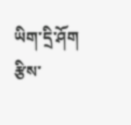ཡིག་དྲི་ཤོག
རྩིས་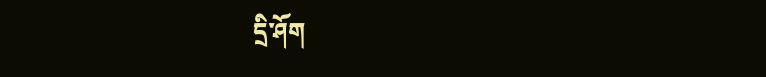དྲི་ཤོག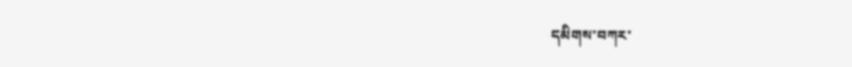དམིགས་བཀར་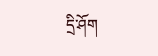དྲི་ཤོག